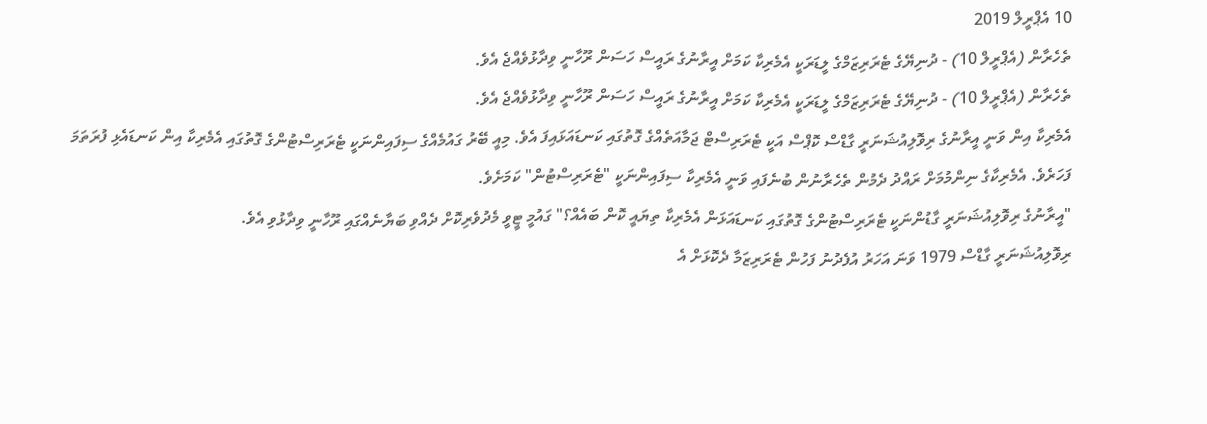10 އެޕްރީލް 2019
ތެހެރާން (އެޕްރީލް 10) - ދުނިޔޭގެ ޓެރަރިޒަމްގެ ލީޑަރަކީ އެމެރިކާ ކަމަށް އީރާނުގެ ރައީސް ހަސަން ރޫހާނީ ވިދާޅުވެއްޖެ އެވެ.
ތެހެރާން (އެޕްރީލް 10) - ދުނިޔޭގެ ޓެރަރިޒަމްގެ ލީޑަރަކީ އެމެރިކާ ކަމަށް އީރާނުގެ ރައީސް ހަސަން ރޫހާނީ ވިދާޅުވެއްޖެ އެވެ.
އެމެރިކާ އިން ވަނީ އީރާނުގެ ރިވޮލިއުޝަނަރީ ގާޑްސް ކޮޕްސް އަކީ ޓެރަރިސްޓް ޖަމާއަތެއްގެ ގޮތުގައި ކަނޑައަޅައިފަ އެވެ. މިއީ ބޭރު ގައުމެއްގެ ސިފައިންނަކީ ޓެރަރިސްޓުންގެ ގޮތުގައި އެމެރިކާ އިން ކަނޑައެޅި ފުރަތަމަ ފަހަރެވެ. އެމެރިކާގެ ނިންމުމަށް ރައްދު ދެމުން ތެހެރާނުން ބުނެފައި ވަނީ އެމެރިކާ ސިފައިންނަކީ "ޓެރަރިސްޓުން" ކަމަށެވެ.
"އީރާނުގެ ރިވޮލިއުޝަނަރީ ގާޑުންނަކީ ޓެރަރިސްޓުންގެ ގޮތުގައި ކަނޑައަޅަން އެމެރިކާ ތިޔައީ ކޮން ބައެއް؟" ގައުމީ ޓީވީ މެދުވެރިކޮށް ދެއްވި ބަޔާނެއްގައި ރޫހާނީ ވިދާޅުވި އެވެ.
ރިވޮލިއުޝަނަރީ ގާޑްސް 1979 ވަނަ އަހަރު އުފެދުނު ފަހުން ޓެރަރިޒަމާ ދެކޮޅަށް އެ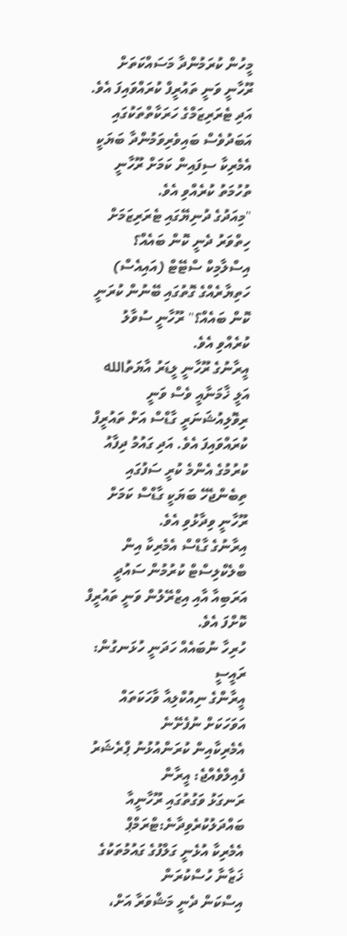މީހުން ކުރަމުންދާ މަސައްކަތަށް ރޫހާނީ ވަނީ ތައުރީފް ކުރައްވައިފަ އެވެ. އަދި ޓެރަރިޒަމްގެ ހަރަކާތްތަކުގައި އަބަދުވެސް ބައިވެރިވަމުންދާ ބަޔަކީ އެމެރިކާ ސިފައިން ކަމަށް ރޫހާނީ ތުހުމަތު ކުރެއްވި އެވެ.
"މިއަދުގެ ދުނިޔޭގައި ޓެރަރިޒަމަށް ހިތްވަރު ދެނީ ކޮން ބައެއް؟ އިސްލާމިކް ސްޓޭޓް (އައިއެސް) ހަތިޔާރެއްގެ ގޮތުގައި ބޭނުން ކުރަނީ ކޮން ބައެއް؟" ރޫހާނީ ސުވާލު ކުރެއްވި އެވެ.
އީރާނުގެ ރޫހާނީ ލީޑަރު އާޔަތުالله އަލީ ޚާމަނާއީ ވެސް ވަނީ ރިވޮލިއުޝަނަރީ ގާޑްސް އަށް ތައުރީފް ކުރައްވައިފަ އެވެ. އަދި ގައުމު ދިފާއު ކުރުމުގެ އެންމެ ކުރީ ސަފުގައި ތިބެންޖެހޭ ބަޔަކީ ގާޑްސް ކަމަށް ރޫހާނީ ވިދާޅުވި އެވެ.
އިރާނުގެ ގާޑްސް އެމެރިކާ އިން ބްލެކްލިސްޓް ކުރުމުން ސައުދީ އަރަބިއާ އާއި އިޒްރޭލުން ވަނީ ތައުރީފް ކޮށްފަ އެވެ.
ހުރިހާ ނުބައެއް ހަދަނީ ހުޅަނގުން: ރައީސީ
އީރާންގެ ނިއުކްލިއާ ވާހަކަތައް އަވަހަކަށް ނުފެށޭނެ
އެމެރިކާއިން ކުރަންއުޅުނު ޕްރެޝަރު ފެއިލްވެއްޖެ: އީރާން
ރަނގަޅު ވަގުތުގައި ރޫހާނީއާ ބައްދަލުކުރެވިދާނެ:ޓްރަމްޕް
އެމެރިކާ އުޅެނީ ގަލްފުގެ ގައުމުތަކުގެ ޚަޒާނާ ހުސްކުރަން
އިސްކަން ދެނީ މަޝްވަރާ އަށް،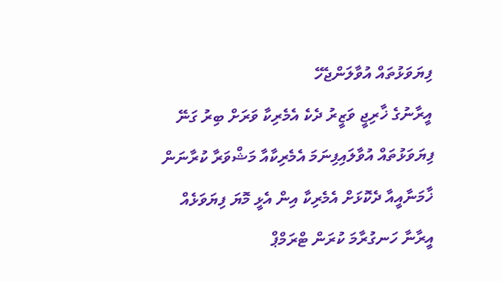ފިޔަވަޅުތައް އުވާލަންޖެހޭ
އީރާނުގެ ޚާރިޖީ ވަޒީރު ދެކެ އެމެރިކާ ވަރަށް ބިރު ގަނޭ
ފިޔަވަޅުތައް އުވާލައިފިނަމަ އެމެރިކާއާ މަޝްވަރާ ކުރާނަން
ޚާމަނާއީއާ ދެކޮޅަށް އެމެރިކާ އިން އެޅީ މޮޔަ ފިޔަވަޅެއް
އީރާނާ ހަނގުރާމަ ކުރަން ޓްރަމްޕް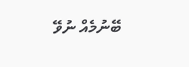ބޭނުމެއް ނުވޭ